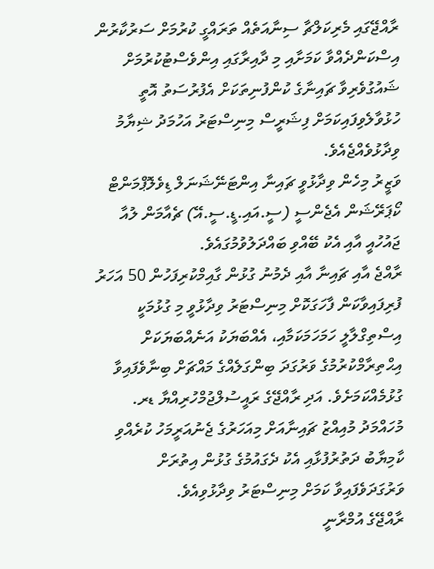ރާއްޖޭގައި މެރިކަލްޗާ ސިނާއަތެއް ތަރައްގީ ކުރުމަށް ސަރުކާރުން އިސްކަންދެއްވާ ކަމަށާއި މި ދާއިރާގައި އިންވެސްޓުކުރުމަށް ޝައުގުވެރިވާ ޗައިނާގެ ކުންފުނިތަކަށް އެފުރުސަތު އޮތީ ހުޅުވާލެވިފައިކަމަށް ފިޝަރީސް މިނިސްޓަރު އަހުމަދު ޝިޔާމު ވިދާޅުވެއްޖެއެވެ.
ވަޒީރު މިހެން ވިދާޅުވީ ޗައިނާ އިންޓަނޭޝަނަލް ޑިވެލޮޕްމަންޓް ކޯޕަރޭޝަން އެޖެންސީ (ސީ.އައި.ޑީ.ސީ.އޭ) ޗެއާމަން ލުއާ ޖައުހުއީ އާއި އެކު ބޭއްވި ބައްދަލުވުމުގައެވެ.
ރާއްޖެ އާއި ޗައިނާ އާއި ދެމުނު ގުޅުން ގާއިމްކުރިފަހުން 50 އަހަރު ފުރިފައިވާކަން ފާހަގަކޮށް މިނިސްޓަރު ވިދާޅުވީ މި ގުޅުމަކީ އިސްތިގްލާލީ ހަމަހަމަކަމާއި، އެއްބަޔަކު އަނެއްބަޔަކަށް އިޙްތިރާމްކުރުމުގެ ވަރުގަދަ ބިންގަލެއްގެ މައްޗަށް ބިނާވެފައިވާ ގުޅުމެއްކަމަށެވެ. އަދި ރާއްޖޭގެ ރައީސުލްޖުމްހުރިއްޔާ ޑރ. މުހައްމަދު މުއިއްޒު ޗައިނާއަށް މިއަހަރުގެ ޖެނުއަރީމަހު ކުރެއްވި ކާމިޔާބު ދަތުރުފުޅާއި އެކު ދެގައުމުގެ ގުޅުން އިތުރަށް ވަރުގަދަވެފައިވާ ކަމަށް މިނިސްޓަރު ވިދާޅުވިއެވެ.
ރާއްޖޭގެ އުމްރާނީ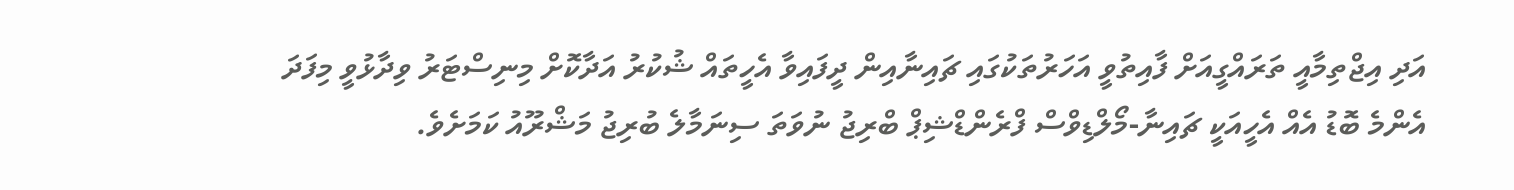އަދި އިޖްތިމާއީ ތަރައްގީއަށް ފާއިތުވީ އަހަރުތަކުގައި ޗައިނާއިން ދީފައިވާ އެހީތައް ޝުކުރު އަދާކޮށް މިނިސްޓަރު ވިދާޅުވީ މިފަދަ އެންމެ ބޮޑު އެއް އެހީއަކީ ޗައިނާ-މޯލްޑިވްސް ފްރެންޑްޝިޕް ބްރިޖު ނުވަތަ ސިނަމާލެ ބުރިޖު މަޝްރޫއު ކަމަށެވެ.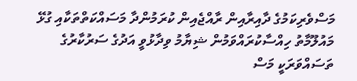މަސްވެރިކަމުގެ ދާއިރާއިން ރާއްޖެއިން ކުރަމުންދާ މަސައްކަތްތަކާއި ގުޅޭ މައުލޫމާތު ހިއްސާކުރައްވަމުން ޝިޔާމު ވިދާޅުވީ އަދުގެ ސަރުކާރުގެ ތަސައްވަރަކީ މަސް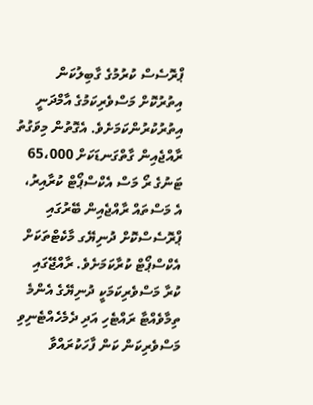ޕްރޮސެސް ކުރުމުގެ ގާބިލުކަން އިތުރުކޮށް މަސްވެރިކަމުގެ އާމްދަނީ އިތުރުކުރުންކަމަށެވެ. އެގޮތުން މިވަގުތު ރާއްޖެއިން ގާތްގަނޑަކަށް 65،000 ޓަނުގެ ރޯ މަސް އެކްސްޕޯޓް ކުރާއިރު، އެ މަސްތައް ރާއްޖެއިން ބޭރުގައި ޕްރޮސެސްކޮށް ދުނިޔޭގ މާކެޓްތަކަށް އެކްސްޕޯޓް ކުރާކަމަށެވެ. ރާއްޖޭގައި ކުރާ މަސްވެރިކަމަކީ ދުނިޔޭގެ އެންމެ ތިމާވެއްޓާ ރައްޓެހި އަދި ދެމެހެއްޓެނިވި މަސްވެރިކަން ކަން ފާހަކުރައްވާ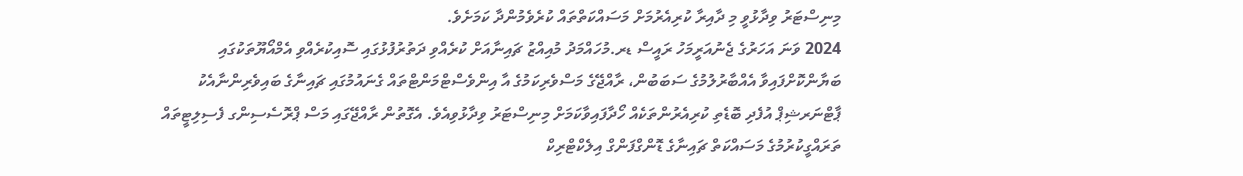މިނިސްޓަރު ވިދާޅުވީ މި ދާއިރާ ކުރިއެރުމަށް މަސައްކަތްތައް ކުރެވެމުންދާ ކަމަށެވެ.
2024 ވަނަ އަހަރުގެ ޖެނުއަރީމަހު ރައީސް ޑރ.މުހައްމަދު މުއިއްޒު ޗައިނާއަށް ކުރެއްވި ދަތުރުފުޅުގައި ސޮއިކުރެއްވި އެމްއޯޔޫތަކުގައި ބަޔާންކޮށްފައިވާ އެއްބާރުލުމުގެ ސަބަބުން، ރާއްޖޭގެ މަސްވެރިކަމުގެ އާ އިންވެސްޓްމަންޓްތައް ގެނައުމުގައި ޗައިނާގެ ބައިވެރިންނާއެކު ޕާޓްނަރޝިޕް އުފެދި ބޮޑެތި ކުރިއެރުންތަކެއް ހޯދާފައިވާކަމަށް މިނިސްޓަރު ވިދާޅުވިއެވެ. އެގޮތުން ރާއްޖޭގައި މަސް ޕްރޮސެސިންގ ފެސިލިޓީތައް ތަރައްގީކުރުމުގެ މަސައްކަތް ޗައިނާގެ ޑޮންގްފަންގް އިލެކްޓްރިކް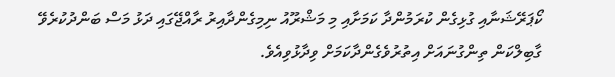ކޯޕަރޭޝަނާއި ގުޅިގެން ކުރަމުންދާ ކަމަށާއި މި މަޝްރޫއު ނިމިގެންދާއިރު ރާއްޖޭގައި ދަޅު މަސް ބަންދުކުރެވޭ ގާބިލްކަން ތިންގުނައަށް އިތުރުވެގެންދާކަމަށް ވިދާޅުވިއެވެ.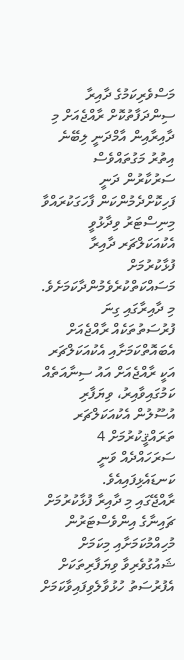މަސްވެރިކަމުގެ ދާއިރާ ސިންދަފާތުކޮށް ރާއްޖެއަށް މި ދާއިރާއިން އާމްދަނީ ލިބޭނެ އިތުރު މަގުތައްވެސް ސަރުކާރުން ދަނީ ފަހިކޮށްދެމުންކަން ފާހަގަކުރައްވާ މިނިސްޓަރު ވިދާޅުވީ އެކުއަކަލްޗަރ ދާއިރާ ފުޅާކުރުމަށް މަސައްކަތްކުރެވެމުންދާކަމަށެވެ. މި ދާއިރާގައި ގިނަ ފުރުސަތުތަކެއް ރާއްޖެއަށް އެބައޮތްކަމަށާއި އެކުއަކަލްޗަރ އަކީ ރާއްޖެއަށް އައު ސިނާއަތެއް ކަމުގައިވާއިރު، ވިޔަފާރި އުސޫލުން އެކުއަކަލްޗަރ ތަރައްޤީކުރުމަށް 4 ސަރަހައްދެއް ވަނީ ކަނޑައެޅިފައިއެވެ.
ރާއްޖޭގައި މި ދާއިރާ ފުޅާކުރުމަށް ޗައިނާގެ އިންވެސްޓަރުން މުހިއްމުކަމަށާއި މިކަމަށް ޝައުގުވެރިވާ ވިޔަފާރިތަކަށް އެފުރުސަތު ހުޅުވާލެވިފައިވާކަމަށް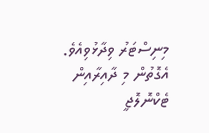މިނިސްޓަރު ވިދާޅުވިއެވެ. އެގޮތުން މި ދާއިރާއިން ޓެކްނޮލޮޖީ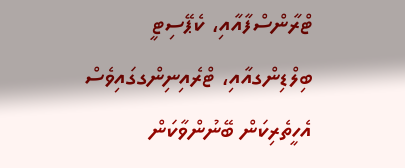ޓްރާންސްފާއާއި، ކެޕޭސިޓީ ބިލްޑިންގއާއި، ޓްރެއިނިންގގައިވެސް އެހީތެރިކަން ބޭނުންވާކަން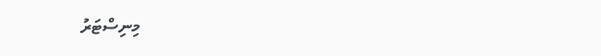މިނިސްޓަރު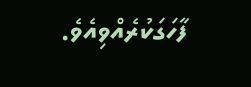ފާހަގަކުރެއްވިއެވެ.